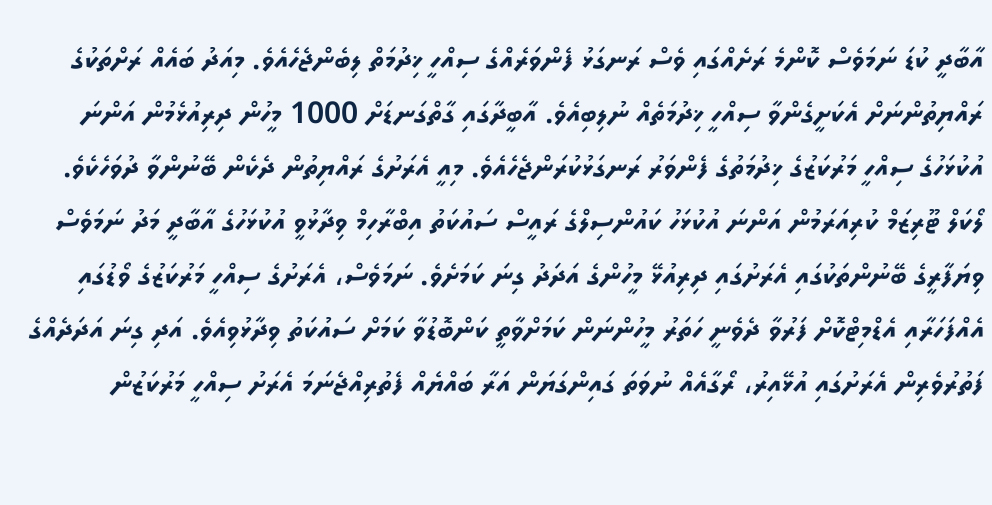އާބާދީ ކުޑަ ނަމަވެސް ކޮންމެ ރަށެއްގައި ވެސް ރަނގަޅު ފެންވަރެއްގެ ސިއްހީ ޚިދުމަތް ލިބެންޖެހެއެވެ. މިއަދު ބައެއް ރަށްތަކުގެ ރައްޔިތުންނަށް އެކަށީގެންވާ ސިއްހީ ޚިދުމަތެއް ނުލިބިއެވެ. އާބީދާގައި ގާތްގަނޑަށް 1000 މީހުން ދިރިއުޅެމުން އަންނަ އުކުޅަހުގެ ސިއްހީ މަރުކަޒުގެ ޚިދުމަތުގެ ފެންވަރު ރަނގަޅުކުރަންޖެހެއެވެ. މިއީ އެރަށުގެ ރައްޔިތުން ދެކެން ބޭނުންވާ ދުވަހެކެވެ.
ލޯކަލް ޓޫރިޒަމް ކުރިއަރަމުން އަންނަ އުކުޅަހު ކައުންސިލްގެ ރައީސް ސައުކަތު އިބްރާހިމް ވިދާޅުވީ އުކުޅަހުގެ އާބާދީ މަދު ނަމަވެސް ވިޔަފާރީގެ ބޭނުންތަކުގައި އެރަށުގައި ދިރިއުޅޭ މީހުންގެ އަދަދު ގިނަ ކަމަށެވެ. ނަމަވެސް، އެރަށުގެ ސިއްހީ މަރުކަޒުގެ ވޯޑުގައި އެއްފަހަރާއި އެޑްމިޓްކޮށް ފަރުވާ ދެވެނީ ހަތަރު މީހުންނަން ކަމަށްވާތީ ކަންބޮޑުވާ ކަމަށް ސައުކަތު ވިދާޅުވިއެވެ. އަދި ގިނަ އަދަދެއްގެ ފަތުރުވެރިން އެރަށުގައި އުޅޭއިރު، ރޯގާއެއް ނުވަތަ ގައިންގަޔަން އަރާ ބައްޔެއް ފެތުރިއްޖެނަމަ އެރަށު ސިއްހީ މަރުކަޒުން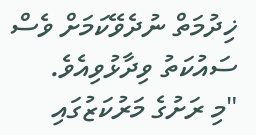ޚިދުމަތް ނުދެވޭކަމަށް ވެސް ސައުކަތު ވިދާޅުވިއެވެ.
"މި ރަށުގެ މަރުކަޒުގައި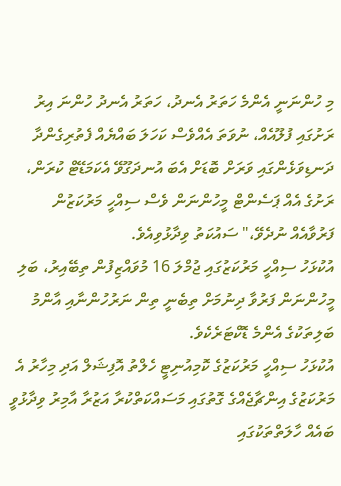މި ހުންނަނީ އެންމެ ހަތަރު އެނދު، ހަތަރު އެނދު ހުންނަ އިރު ރަށުގައި ފުލޫއެއް، ނުވަތަ އެއްވެސް ކަހަލަ ބައްޔެއް ފެތުރިގެންދާ ދަނޑިވަޅެންގައި ވަރަށް ބޮޑަށް އެބަ އުނދަގޫވޭ އެކަމަޑޭޓް ކުރަން، ރަށުގެ އެއް ޕަސެންޓް މީހުންނަން ވެސް ސިއްހީ މަރުކަޒުން ފަރުވާއެއް ނުދެވޭ،" ސައުކަތު ވިދާޅުވިއެވެ.
އުކުޅަހު ސިއްހީ މަރުކަޒުގައި ޖުމްލަ 16 މުވައްޒިފުން ތިބޭއިރު، ބަލި މީހުންނަން ފަރުވާ ދިނުމަށް ތިބެނީ ތިން ނަރުހުންނާއި އާންމު ބަލިތަކުގެ އެންމެ ޑޮކްޓަރެކެވެ.
އުކުޅަހު ސިއްހީ މަރުކަޒުގެ ކޮމިއުނިޓީ ހެލްތު އޮފިޝަލް އަދި މިހާރު އެ މަރުކަޒުގެ އިންޗާޖެއްގެ ގޮތުގައި މަސައްކަތްކުރާ އަޒުރާ އާމިރު ވިދާޅުވީ ބައެއް ހާލަތްތަކުގައި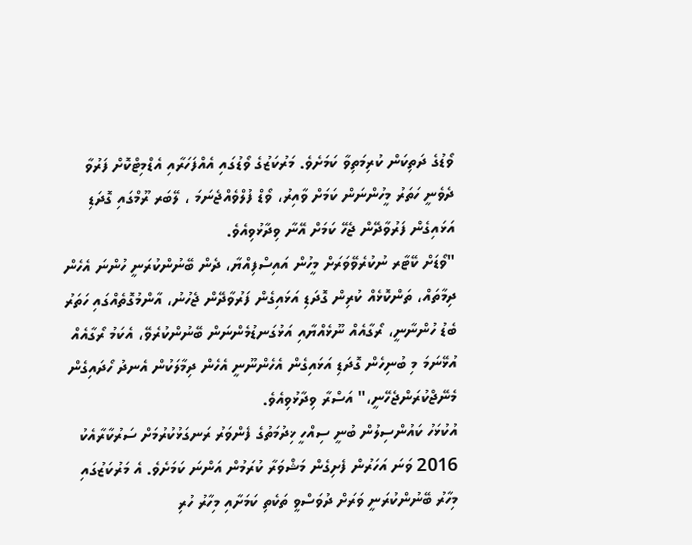ވޯޑުގެ ދަތިކަން ކުރިމަތިވާ ކަމަށެވެ. މަރުކަޒުގެ ވޯޑުގައި އެއްފަހަރާއި އެޑްމިޓްކޮށް ފަރުވާ ދެވެނީ ހަތަރު މީހުންނަން ކަމަށް ވާއިރު، ވޯޑް ފުލްވެއްޖެނަމަ ، ލޭބަރ ރޫމްގައި ގޮދަޑި އަޅައިގެން ފަރުވާދޭން ޖެހޭ ކަމަށް އޭނާ ވިދާޅުވިއެވެ.
"ވޯޑަށް ކޭޓާރ ނުކުރެވޭވަރަށް މީހުން އައިސްފިއްޔާ، ދެން ބޭނުންކުރަނީ ހުންނަ އެހެން ދިމާތައް، ތަންކޮޅެއް ކުރިން ގޮދަޑި އަޅައިގެން ފަރުވާދޭން ޖެހުނު، އާންމުގޮތެއްގައި ހަތަރު ބެޑު ހުންނާނީ، ރޯގާއެއް ނޫޅެއްޔާއި އަޅުގަނޑުމެންނަން ބޭނުންކުރެވޭ، އެކަމު ރޯގާއެއް އުޅޭނަމަ މި ބުނިހެން ގޮދަޑި އަޅައިގެން އެހެންނޫނީ އެހެން ދިމާލަކުން އެނދު ހޯދައިގެން މެނޭޖްކުރަންޖެހޭނީ،" އަސްރާ ވިދާޅުވިއެވެ.
އުކުޅަހު ކައުންސިލުން ބުނީ ސިއްހީ ޚިދުމަތުގެ ފެންވަރު ރަނގަޅުކުރުމަށް ސަރުކާރާއެކު 2016 ވަނަ އަހަރުން ފެށިގެން މަޝްވަރާ ކުރަމުން އަންނަ ކަމަށެވެ. އެ މަރުކަޒުގައި މިހާރު ބޭނުންކުރަނީ ވަރަށް ދުވަސްވީ ތަކެތި ކަމަށާއި މިހާރު ހުރި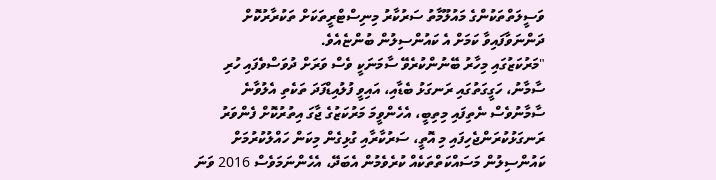ވަސީލަތްތަކުންގެ މައުލޫމާތު ސަރުކާރު މިނިސްޓްރީތަކަށް ތަކުރާރުކޮށް ދަންނަވާފައިވާ ކަމަށް އެ ކައުންސިލުން ބުންޏެއެވެ.
"މަރުކަޒުގައި މިހާރު ބޭނުންކުރެވޭ ސާމަނަކީ ވެސް ވަރަށް ދުވަސްވެފައި ހުރި ސާމާނު، ހަގީގަތުގައި ރަނގަޅު ބެޑާއި، އައިވީ ފުލުއިޑްފަދަ ތަކެތި އެލުވާނެ ސާމާނުވެސް ނެތިފައި މިތިބީ، އެހެންވީމަ މަރުކަޒުގެ ޖާގަ އިތުރުކޮށް ފެންވަރު ރަނގަޅުކުރަންޖެހިފައި މި އޮތީ، ސަރުކާރާއި ގުޅިގެން މިކަން ހައްލުކުރުމަށް ކައުންސިލުން މަސައްކަތްތަކެއް ކުރެވެމުން އެބަދޭ، އެހެންނަމަވެސް 2016 ވަނަ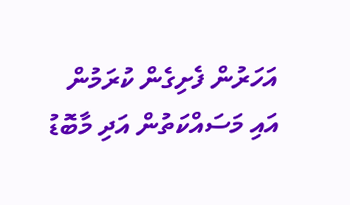އަހަރުން ފެށިގެން ކުރަމުން އައި މަސައްކަތުން އަދި މާބޮޑު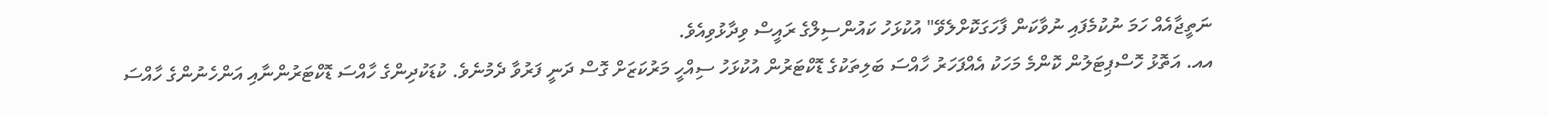ނަތީޖާއެއް ހަމަ ނުކުމެފައި ނުވާކަން ފާހަގަކޮށްލެވޭ" އުކުޅަހު ކައުންސިލްގެ ރައީސް ވިދާޅުވިއެވެ.
އއ. އަތޮޅު ހޮސްޕިޓަލުން ކޮންމެ މަހަކު އެއްފަހަރު ހާއްސަ ބަލިތަކުގެ ޑޮކްޓަރުން އުކުޅަހު ސިއްހީ މަރުކަޒަށް ގޮސް ދަނީ ފަރުވާ ދެމުނެވެ. ކުޑަކުދިންގެ ހާއްސަ ޑޮކްޓަރުންނާއި އަންހެނުންގެ ހާއްސަ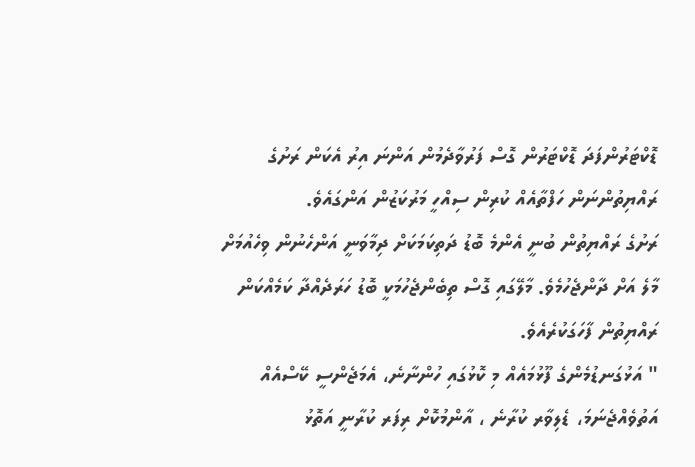ޑޮކްޓަރުންފަދަ ޑޮކްޓަރުން ގޮސް ފަރުވާދެމުން އަންނަ އިރު އެކަން ރަށުގެ ރައްޔިތުންނަން ހަފްތާއެއް ކުރިން ސިއްހީ މަރުކަޒުން އަންގައެވެ.
ރަށުގެ ރައްޔިތުން ބުނީ އެންމެ ބޮޑު ދަތިކަމަކަށް ދިމާވަނީ އަންހެނުން ވިހެއުމަށް މާލެ އަށް ދާންޖެހުމެވެ. މާލޭގައި ގޮސް ތިބެންޖެހުމަކީ ބޮޑު ހަރަދެއްދާ ކަމެއްކަން ރައްޔިތުން ފާހަގަކުރެއެވެ.
" އަޅުގަނޑުމެންގެ ފޫޅުމައެއް މި ކޮޅުގައި ހުންނާނެ، އެމަޖެންސީ ކޭސްއެއް އަތުވެއްޖެނަމަ، ޑެލިވާރ ކުރާނެ ، އާންމުކޮށް ރިފަރ ކުރާނީ އަތޮޅު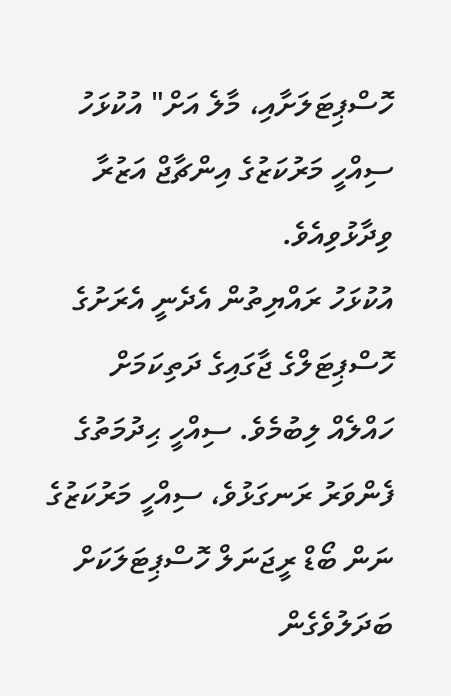ހޮސްޕިޓަލަށާއި، މާލެ އަށް" އުކުޅަހު ސިއްހީ މަރުކަޒުގެ އިންޗާޖް އަޒުރާ ވިދާޅުވިއެވެ.
އުކުޅަހު ރައްޔިތުން އެދެނީ އެރަށުގެ ހޮސްޕިޓަލްގެ ޖާގައިގެ ދަތިކަމަށް ހައްލެއް ލިބުމެވެ. ސިއްހީ ޙިދުމަތުގެ ފެންވަރު ރަނގަޅުވެ، ސިއްހީ މަރުކަޒުގެ ނަން ބޯޑް ރީޖަނަލް ހޮސްޕިޓަލަކަށް ބަދަލުވެގެން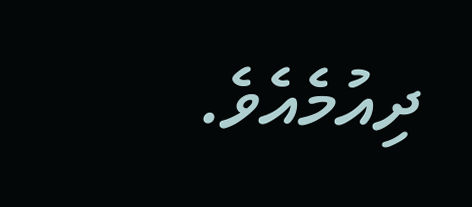ދިއުމެއެވެ.